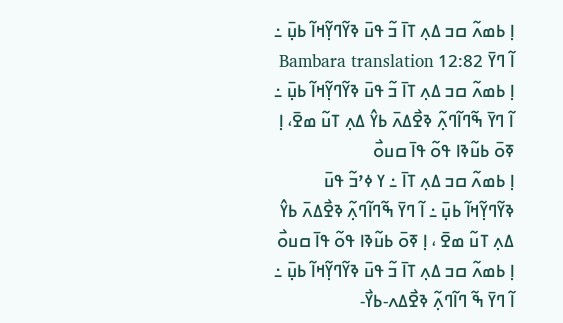ߊ߲ ߕߘߍ߬ ߛߏ ߡߍ߲ ߠߊ߫ ߏ߬ ߟߎ߫ ߢߌ߬ߣߌ߲߬ߞߊ߬ ߕߎ߲߫ ߸ ߊ߬ ߣߌ߫ 12:82 Bambara translation
ߊ߲ ߕߘߍ߬ ߛߏ ߡߍ߲ ߠߊ߫ ߏ߬ ߟߎ߫ ߢߌ߬ߣߌ߲߬ߞߊ߬ ߕߎ߲߫ ߸ ߊ߬ ߣߌ߫ ߒ߬ߣߊ߬ߣߍ߲߬ ߢߐ߯ߡߍ߫ ߕߌ߮ ߡߍ߲ ߠߎ߬ ߘߐ߫، ߊ߲ ߧߋ߫ ߕߎ߬ߢߊ ߟߋ߬ ߟߊ߫ ߛߎߋ߯
ߊ߲ ߕߘߍ߬ ߛߏ ߡߍ߲ ߠߊ߫ ߸ ߌ ߦߴߏ߬ ߟߎ߫ ߢߌ߬ߣߌ߲߬ߞߊ߬ ߕߎ߲߫ ߸ ߊ߬ ߣߌ߫ ߒ߬ߣߊ߬ߣߍ߲߬ ߢߐ߯ߡߍ߫ ߕߌ߮ ߡߍ߲ ߠߎ߬ ߘߐ߫ ، ߊ߲ ߧߋ߫ ߕߎ߬ߢߊ ߟߋ߬ ߟߊ߫ ߛߎߋ߯
ߊ߲ ߕߘߍ߬ ߛߏ ߡߍ߲ ߠߊ߫ ߏ߬ ߟߎ߫ ߢߌ߬ߣߌ߲߬ߞߊ߬ ߕߎ߲߫ ߸ ߊ߬ ߣߌ߫ ߒ߬ ߣߊ߬ߣߍ߲߬ ߢߐ߯ߡߍ-ߕߌ߯-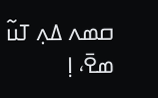ߛߘߍ ߡߍ߲ ߠߎ߬ ߘߐ߫، ߊ߲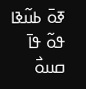ߧߋ߫ ߕߎ߬ߢߊ ߟߋ߬ ߟߊ߫ ߛߎߋ߯